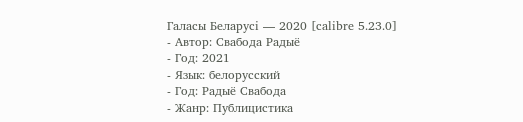Галасы Беларусі — 2020 [calibre 5.23.0]
- Автор: Свабода Радыё
- Год: 2021
- Язык: белорусский
- Год: Радыё Свабода
- Жанр: Публицистика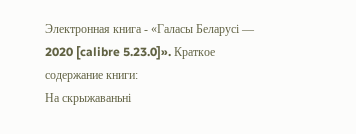Электронная книга - «Галасы Беларусі — 2020 [calibre 5.23.0]». Краткое содержание книги:
На скрыжаваньні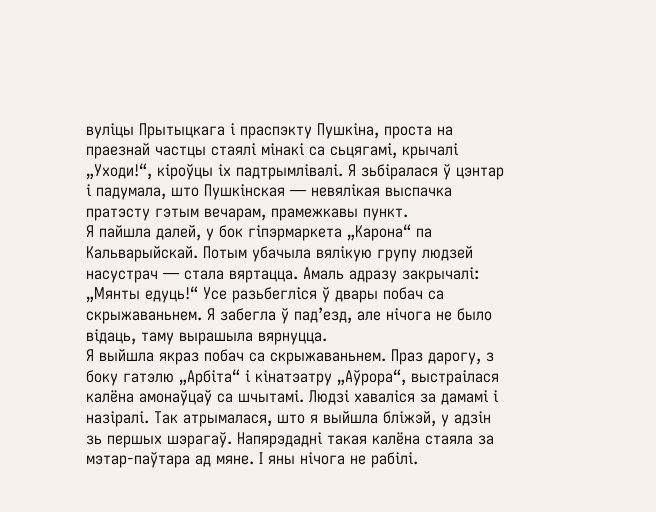вуліцы Прытыцкага і праспэкту Пушкіна, проста на праезнай частцы стаялі мінакі са сьцягамі, крычалі „Уходи!“, кіроўцы іх падтрымлівалі. Я зьбіралася ў цэнтар і падумала, што Пушкінская — невялікая выспачка пратэсту гэтым вечарам, прамежкавы пункт.
Я пайшла далей, у бок гіпэрмаркета „Карона“ па Кальварыйскай. Потым убачыла вялікую групу людзей насустрач — стала вяртацца. Амаль адразу закрычалі: „Мянты едуць!“ Усе разьбегліся ў двары побач са скрыжаваньнем. Я забегла ў пад’езд, але нічога не было відаць, таму вырашыла вярнуцца.
Я выйшла якраз побач са скрыжаваньнем. Праз дарогу, з боку гатэлю „Арбіта“ і кінатэатру „Аўрора“, выстраілася калёна амонаўцаў са шчытамі. Людзі хаваліся за дамамі і назіралі. Так атрымалася, што я выйшла бліжэй, у адзін зь першых шэрагаў. Напярэдадні такая калёна стаяла за мэтар-паўтара ад мяне. І яны нічога не рабілі.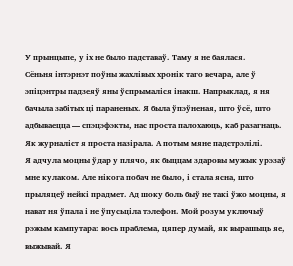У прынцыпе, у іх не было падставаў. Таму я не баялася.
Сёньня інтэрнэт поўны жахлівых хронік таго вечара, але ў эпіцэнтры падзеяў яны ўспрымаліся інакш. Напрыклад, я ня бачыла забітых ці параненых. Я была ўпэўненая, што ўсё, што адбываецца — спэцэфэкты, нас проста палохаюць, каб разагнаць. Як журналіст я проста назірала. А потым мяне падстрэлілі.
Я адчула моцны ўдар у плячо, як быццам здаровы мужык урэзаў мне кулаком. Але нікога побач не было, і стала ясна, што прыляцеў нейкі прадмет. Ад шоку боль быў не такі ўжо моцны, я нават ня ўпала і не ўпусьціла тэлефон. Мой розум уключыў рэжым кампутара: вось праблема, цяпер думай, як вырашыць яе, выжывай. Я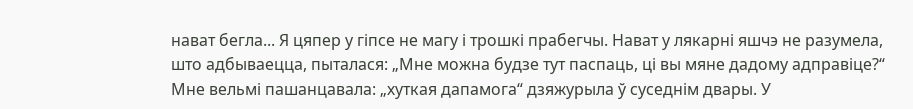нават бегла... Я цяпер у гіпсе не магу і трошкі прабегчы. Нават у лякарні яшчэ не разумела, што адбываецца, пыталася: „Мне можна будзе тут паспаць, ці вы мяне дадому адправіце?“
Мне вельмі пашанцавала: „хуткая дапамога“ дзяжурыла ў суседнім двары. У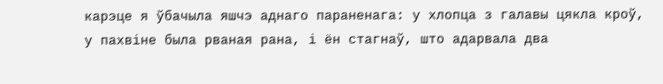карэце я ўбачыла яшчэ аднаго параненага: у хлопца з галавы цякла кроў, у пахвіне была рваная рана, і ён стагнаў, што адарвала два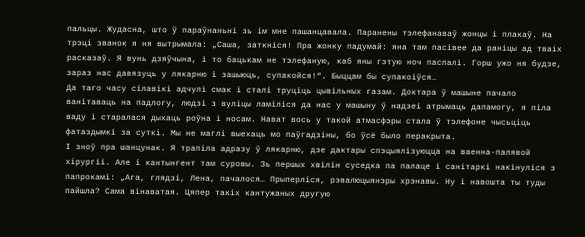пальцы. Жудасна, што ў параўнаньні зь ім мне пашанцавала. Паранены тэлефанаваў жонцы і плакаў. На трэці званок я ня вытрымала: „Саша, заткніся! Пра жонку падумай: яна там пасівее да раніцы ад тваіх расказаў. Я вунь дзяўчына, і то бацькам не тэлефаную, каб яны гэтую ноч паспалі. Горш ужо ня будзе, зараз нас давязуць у лякарню і зашыюць, супакойся!“. Быццам бы супакоіўся…
Да таго часу сілавікі адчулі смак і сталі труціць цывільных газам. Доктара ў машыне пачало ванітаваць на падлогу, людзі з вуліцы ламіліся да нас у машыну ў надзеі атрымаць дапамогу, я піла ваду і старалася дыхаць роўна і носам. Нават вось у такой атмасфэры стала ў тэлефоне чысьціць фатаздымкі за суткі. Мы не маглі выехаць мо паўгадзіны, бо ўсё было перакрыта.
І зноў пра шанцунак. Я трапіла адразу ў лякарню, дзе дактары спэцыялізуюцца на ваенна-палявой хірургіі. Але і кантынгент там суровы. Зь першых хвілін суседка па палаце і санітаркі накінуліся з папрокамі: „Ага, глядзі, Лена, пачалося… Прыперліся, рэвалюцыянэры хрэнавы. Ну і навошта ты туды пайшла? Сама вінаватая. Цяпер такіх кантужаных другую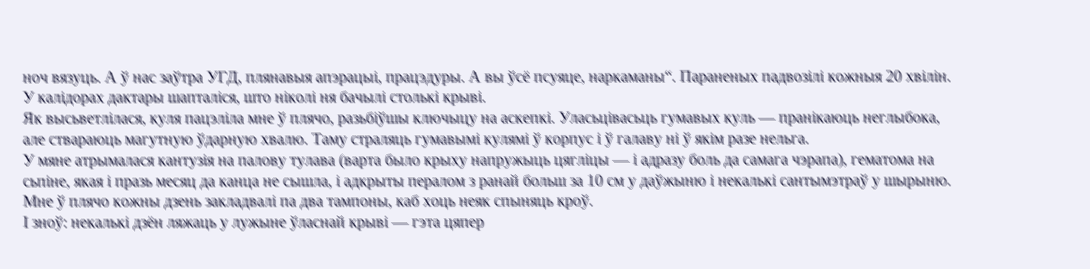ноч вязуць. А ў нас заўтра УГД, плянавыя апэрацыі, працэдуры. А вы ўсё псуяце, наркаманы“. Параненых падвозілі кожныя 20 хвілін. У калідорах дактары шапталіся, што ніколі ня бачылі столькі крыві.
Як высьветлілася, куля пацэліла мне ў плячо, разьбіўшы ключыцу на аскепкі. Уласьцівасьць гумавых куль — пранікаюць неглыбока, але ствараюць магутную ўдарную хвалю. Таму страляць гумавымі кулямі ў корпус і ў галаву ні ў якім разе нельга.
У мяне атрымалася кантузія на палову тулава (варта было крыху напружыць цягліцы — і адразу боль да самага чэрапа), гематома на сьпіне, якая і празь месяц да канца не сышла, і адкрыты пералом з ранай больш за 10 см у даўжыню і некалькі сантымэтраў у шырыню. Мне ў плячо кожны дзень закладвалі па два тампоны, каб хоць неяк спыняць кроў.
І зноў: некалькі дзён ляжаць у лужыне ўласнай крыві — гэта цяпер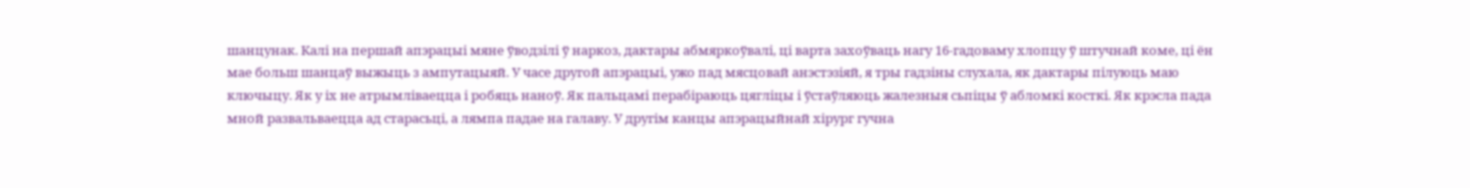шанцунак. Калі на першай апэрацыі мяне ўводзілі ў наркоз, дактары абмяркоўвалі, ці варта захоўваць нагу 16-гадоваму хлопцу ў штучнай коме, ці ён мае больш шанцаў выжыць з ампутацыяй. У часе другой апэрацыі, ужо пад мясцовай анэстэзіяй, я тры гадзіны слухала, як дактары пілуюць маю ключыцу. Як у іх не атрымліваецца і робяць наноў. Як пальцамі перабіраюць цягліцы і ўстаўляюць жалезныя сьпіцы ў абломкі косткі. Як крэсла пада мной развальваецца ад старасьці, а лямпа падае на галаву. У другім канцы апэрацыйнай хірург гучна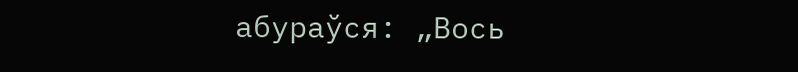абураўся: „Вось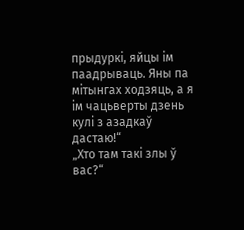прыдуркі, яйцы ім паадрываць. Яны па мітынгах ходзяць, а я ім чацьверты дзень кулі з азадкаў дастаю!“
„Хто там такі злы ў вас?“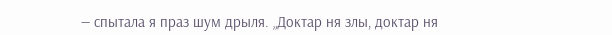— спытала я праз шум дрыля. „Доктар ня злы, доктар ня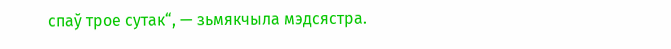спаў трое сутак“, — зьмякчыла мэдсястра.